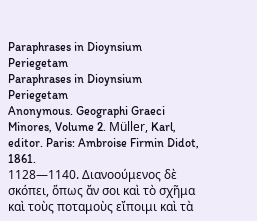Paraphrases in Dioynsium Periegetam
Paraphrases in Dioynsium Periegetam
Anonymous. Geographi Graeci Minores, Volume 2. Müller, Karl, editor. Paris: Ambroise Firmin Didot, 1861.
1128—1140. Διανοούμενος δὲ σκόπει, ὅπως ἄν σοι καὶ τὸ σχῆμα καὶ τοὺς ποταμοὺς εἴποιμι καὶ τὰ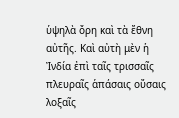ὑψηλὰ ὄρη καὶ τὰ ἔθνη αὐτῆς. Καὶ αὐτὴ μὲν ἡ Ἰνδία ἐπὶ ταῖς τρισσαῖς πλευραῖς ἁπάσαις οὔσαις λοξαῖς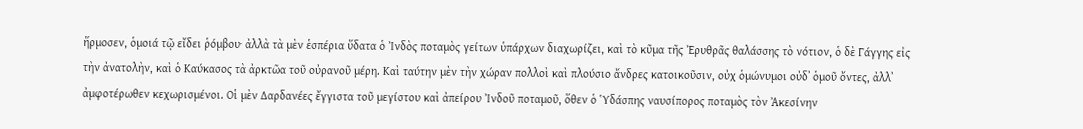ἥρμοσεν, ὁμοιά τῷ εἴδει ῥόμβου· ἀλλὰ τὰ μὲν ἑσπέρια ὕδατα ὁ Ἰνδὸς ποταμὸς γείτων ὑπάρχων διαχωρίζει, καὶ τὸ κῦμα τῆς Ἐρυθρᾶς θαλάσσης τὸ νότιον, ὁ δὲ Γάγγης εἰς τὴν ἀνατολὴν, καὶ ὁ Καύκασος τὰ ἀρκτῶα τοῦ οὐρανοῦ μέρη. Καὶ ταύτην μὲν τὴν χώραν πολλοὶ καὶ πλούσιο ἄνδρες κατοικοῦσιν, οὐχ ὁμώνυμοι οὐδ᾿ ὁμοῦ ὄντες, ἀλλ᾿ ἀμφοτέρωθεν κεχωρισμένοι. Οἱ μὲν Δαρδανέες ἔγγιστα τοῦ μεγίστου καὶ ἀπείρου Ἰνδοῦ ποταμοῦ, ὅθεν ὁ Ὑδάσπης ναυσίπορος ποταμὸς τὸν Ἀκεσίνην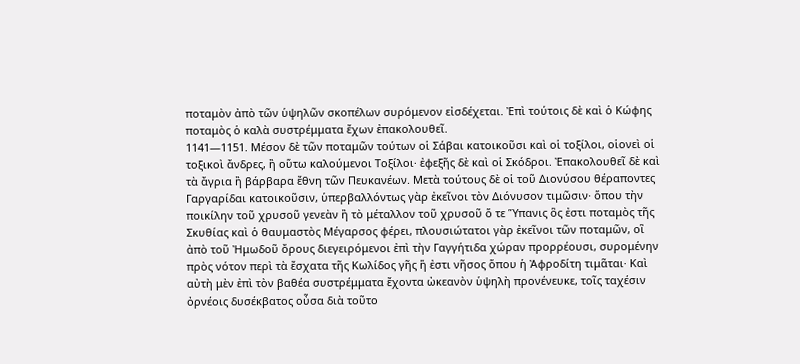ποταμὸν ἀπὸ τῶν ὑψηλῶν σκοπέλων συρόμενον εἰσδέχεται. Ἐπὶ τούτοις δὲ καὶ ὁ Κώφης ποταμὸς ὁ καλὰ συστρέμματα ἔχων ἐπακολουθεῖ.
1141—1151. Μέσον δὲ τῶν ποταμῶν τούτων οἱ Σάβαι κατοικοῦσι καὶ οἱ τοξίλοι, οἱονεὶ οἱ τοξικοὶ ἄνδρες, ἢ οὕτω καλούμενοι Τοξίλοι· ἐφεξῆς δὲ καὶ οἱ Σκόδροι. Ἐπακολουθεῖ δὲ καὶ τὰ ἄγρια ἢ βάρβαρα ἔθνη τῶν Πευκανέων. Μετὰ τούτους δὲ οἱ τοῦ Διονύσου θέραποντες Γαργαρίδαι κατοικοῦσιν, ὑπερβαλλόντως γὰρ ἐκεῖνοι τὸν Διόνυσον τιμῶσιν· ὅπου τὴν ποικίλην τοῦ χρυσοῦ γενεὰν ἢ τὸ μέταλλον τοῦ χρυσοῦ ὅ τε Ὕπανις ὃς ἐστι ποταμὸς τῆς Σκυθίας καὶ ὁ θαυμαστὸς Μέγαρσος φέρει, πλουσιώτατοι γὰρ ἐκεῖνοι τῶν ποταμῶν, οἳ ἀπὸ τοῦ Ἠμωδοῦ ὄρους διεγειρόμενοι ἐπὶ τὴν Γαγγήτιδα χώραν προρρέουσι, συρομένην πρὸς νότον περὶ τὰ ἔσχατα τῆς Κωλίδος γῆς ἥ ἐστι νῆσος ὅπου ἡ Ἀφροδίτη τιμᾶται· Καὶ αὐτὴ μὲν ἐπὶ τὸν βαθέα συστρέμματα ἔχοντα ὠκεανὸν ὑψηλὴ προνένευκε, τοῖς ταχέσιν ὀρνέοις δυσέκβατος οὖσα διὰ τοῦτο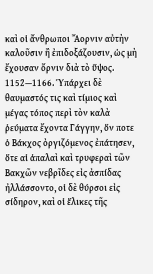καὶ οἱ ἄνθρωποι Ἄορνιν αὐτὴν καλοῦσιν ἢ ἐπιδοξάζουσιν, ὡς μὴ ἔχουσαν ὄρνιν διὰ τὸ ὕψος.
1152—1166. Ὑπάρχει δὲ θαυμαστός τις καὶ τίμιος καὶ μέγας τόπος περὶ τὸν καλὰ ῥεύματα ἔχοντα Γάγγην, ὅν ποτε ὁ Βάκχος ὀργιζόμενος ἐπάτησεν, ὅτε αἱ ἁπαλαὶ καὶ τρυφεραὶ τῶν Βακχῶν νεβρῖδες εἰς ἀσπίδας ἠλλάσσοντο, οἱ δὲ θύρσοι εἰς σίδηρον, καὶ οἱ ἕλικες τῆς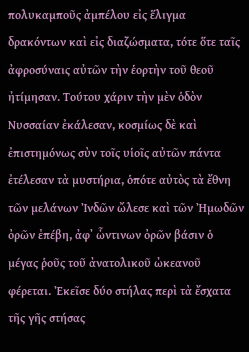πολυκαμποῦς ἀμπέλου εἰς ἕλιγμα δρακόντων καὶ εἰς διαζώσματα, τότε ὅτε ταῖς ἀφροσύναις αὐτῶν τὴν ἑορτὴν τοῦ θεοῦ ἠτίμησαν. Τούτου χάριν τὴν μὲν ὁδὸν Νυσσαίαν ἐκάλεσαν, κοσμίως δὲ καὶ ἐπιστημόνως σὺν τοῖς υἱοῖς αὐτῶν πάντα ἐτέλεσαν τὰ μυστήρια, ὁπότε αὐτὸς τὰ ἔθνη τῶν μελάνων Ἰνδῶν ὤλεσε καὶ τῶν Ἠμωδῶν ὀρῶν ἐπέβη, ἀφ᾿ ὧντινων ὀρῶν βάσιν ὁ μέγας ῥοῦς τοῦ ἀνατολικοῦ ὠκεανοῦ φέρεται. Ἐκεῖσε δύο στήλας περὶ τὰ ἔσχατα τῆς γῆς στήσας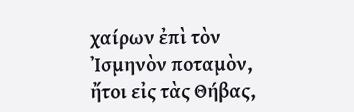χαίρων ἐπὶ τὸν Ἰσμηνὸν ποταμὸν, ἤτοι εἰς τὰς Θήβας,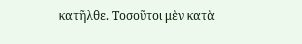κατῆλθε. Τοσοῦτοι μὲν κατὰ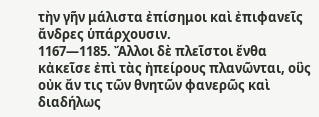τὴν γῆν μάλιστα ἐπίσημοι καὶ ἐπιφανεῖς ἄνδρες ὑπάρχουσιν.
1167—1185. Ἄλλοι δὲ πλεῖστοι ἔνθα κἀκεῖσε ἐπὶ τὰς ἠπείρους πλανῶνται, οὓς οὐκ ἄν τις τῶν θνητῶν φανερῶς καὶ διαδήλως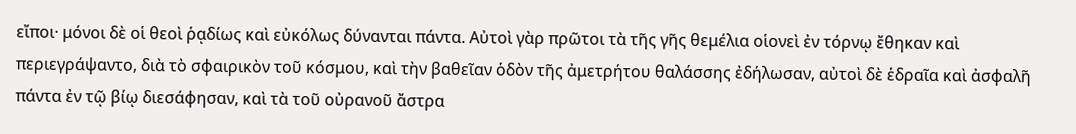εἴποι· μόνοι δὲ οἱ θεοὶ ῥᾳδίως καὶ εὐκόλως δύνανται πάντα. Αὐτοὶ γὰρ πρῶτοι τὰ τῆς γῆς θεμέλια οἱονεὶ ἐν τόρνῳ ἔθηκαν καὶ περιεγράψαντο, διὰ τὸ σφαιρικὸν τοῦ κόσμου, καὶ τὴν βαθεῖαν ὁδὸν τῆς ἀμετρήτου θαλάσσης ἐδήλωσαν, αὐτοὶ δὲ ἑδραῖα καὶ ἀσφαλῆ πάντα ἐν τῷ βίῳ διεσάφησαν, καὶ τὰ τοῦ οὐρανοῦ ἄστρα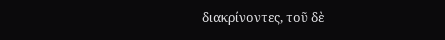διακρίνοντες, τοῦ δὲ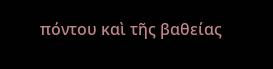πόντου καὶ τῆς βαθείας